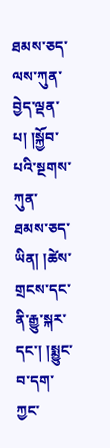ཐམས་ཅད་ལས་ཀུན་བྱེད་ལྡན་པ། །སྐྱོབ་པའི་སྔགས་ཀུན་ཐམས་ཅད་ཡིན། །ཚེས་གྲངས་དང་ནི་རྒྱུ་སྐར་དང་། །སྨྱུང་བ་དག་ཀྱང་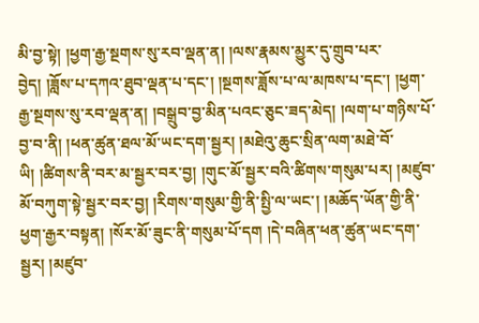མི་བྱ་སྟེ། །ཕྱག་རྒྱ་སྔགས་སུ་རབ་ལྡན་ན། །ལས་རྣམས་མྱུར་དུ་གྲུབ་པར་བྱེད། །ཟློས་པ་དཀའ་ཐུབ་ལྡན་པ་དང་། །སྔགས་ཟློས་པ་ལ་མཁས་པ་དང་། །ཕྱག་རྒྱ་སྔགས་སུ་རབ་ལྡན་ན། །བསྒྲུབ་བྱ་མིན་པའང་ཅུང་ཟད་མེད། །ལག་པ་གཉིས་པོ་བྱ་བ་ནི། །ཕན་ཚུན་ཐལ་མོ་ཡང་དག་སྦྱར། །མཐེའུ་ཆུང་སྲིན་ལག་མཐེ་བོ་ཡི། །ཚིགས་ནི་བར་མ་སྦྱར་བར་བྱ། །གུང་མོ་སྦྱར་བའི་ཚིགས་གསུམ་པར། །མཛུབ་མོ་བཀུག་སྟེ་སྦྱར་བར་བྱ། །རིགས་གསུམ་གྱི་ནི་སྤྱི་ལ་ཡང་། །མཆོད་ཡོན་གྱི་ནི་ཕྱག་རྒྱར་བསྟན། །སོར་མོ་ཟུང་ནི་གསུམ་པོ་དག །དེ་བཞིན་ཕན་ཚུན་ཡང་དག་སྦྱར། །མཛུབ་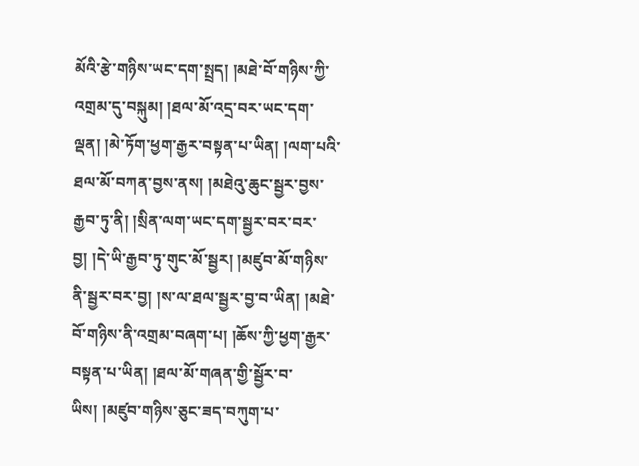མོའི་རྩེ་གཉིས་ཡང་དག་སྤྲད། །མཐེ་བོ་གཉིས་ཀྱི་འགྲམ་དུ་བསྐུམ། །ཐལ་མོ་འདྲ་བར་ཡང་དག་ལྡན། །མེ་ཏོག་ཕྱག་རྒྱར་བསྟན་པ་ཡིན། །ལག་པའི་ཐལ་མོ་བཀན་བྱས་ནས། །མཐེའུ་ཆུང་སྦྱར་བྱས་རྒྱབ་ཏུ་ནི། །སྲིན་ལག་ཡང་དག་སྦྱར་བར་བར་བྱ། །དེ་ཡི་རྒྱབ་ཏུ་གུང་མོ་སྦྱར། །མཛུབ་མོ་གཉིས་ནི་སྦྱར་བར་བྱ། །ས་ལ་ཐལ་སྦྱར་བྱ་བ་ཡིན། །མཐེ་བོ་གཉིས་ནི་འགྲམ་བཞག་པ། །ཆོས་ཀྱི་ཕྱག་རྒྱར་བསྟན་པ་ཡིན། །ཐལ་མོ་གཞན་གྱི་སྦྱོར་བ་ཡིས། །མཛུབ་གཉིས་ཅུང་ཟད་བཀུག་པ་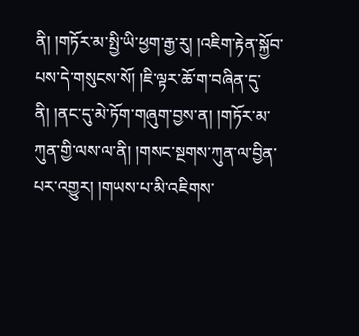ནི། །གཏོར་མ་སྤྱི་ཡི་ཕྱག་རྒྱ་རུ། །འཇིག་རྟེན་སྐྱོབ་པས་དེ་གསུངས་སོ། །ཇི་ལྟར་ཆོ་ག་བཞིན་དུ་ནི། །ནང་དུ་མེ་ཏོག་གཞུག་བྱས་ན། །གཏོར་མ་ཀུན་གྱི་ལས་ལ་ནི། །གསང་སྔགས་ཀུན་ལ་བྱིན་པར་འགྱུར། །གཡས་པ་མི་འཇིགས་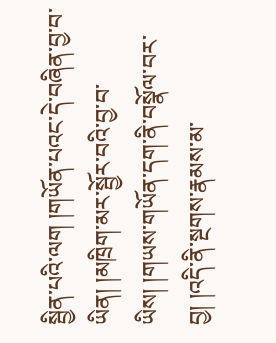སྦྱིན་པའི་ལག །གཡོན་པའང་དེ་བཞིན་བྱ་བ་ཡིན། །མཁྲིག་མར་སྦྱོར་བའི་བྱ་བ་ཡིས། །གཡས་གཡོན་དག་ནི་བསྣོལ་བར་བྱ། །འདི་ནི་སྔགས་རྣམས་མ་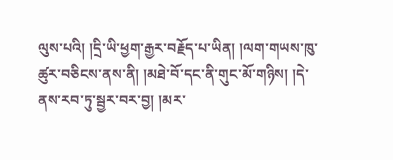ལུས་པའི། །དྲི་ཡི་ཕྱག་རྒྱར་བརྗོད་པ་ཡིན། །ལག་གཡས་ཁུ་ཚུར་བཅིངས་ནས་ནི། །མཐེ་བོ་དང་ནི་གུང་མོ་གཉིས། །དེ་ནས་རབ་ཏུ་སྦྱར་བར་བྱ། །མར་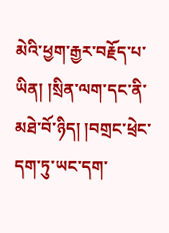མེའི་ཕྱག་རྒྱར་བརྗོད་པ་ཡིན། །སྲིན་ལག་དང་ནི་མཐེ་བོ་ཉིད། །བགྲང་ཕྲེང་དག་ཏུ་ཡང་དག་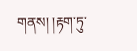གནས། །རྟག་ཏུ་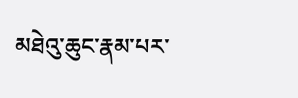མཐེའུ་ཆུང་རྣམ་པར་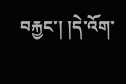བརྐྱང་། །དེ་འོག་